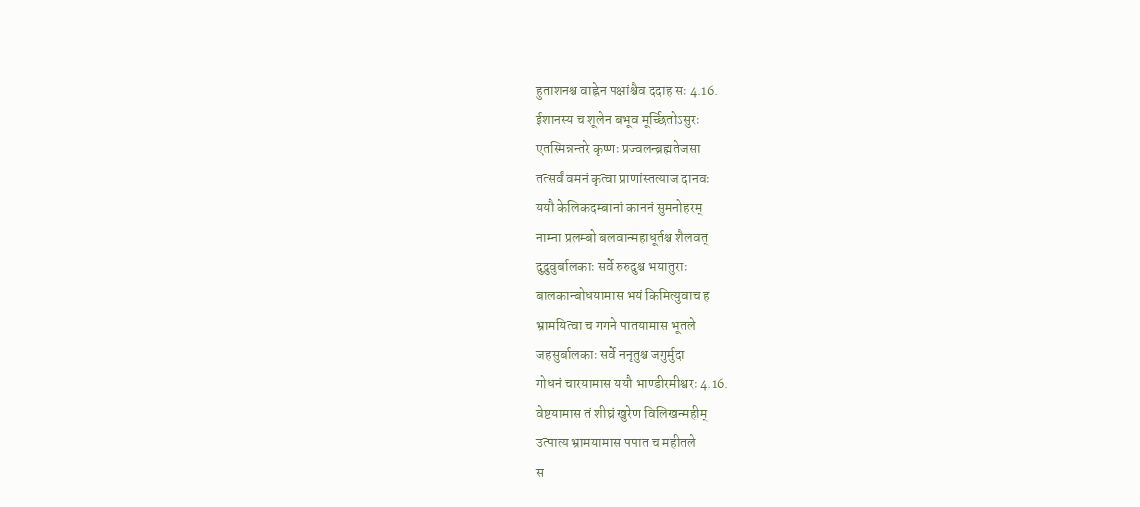हुताशनश्च वाह्नेन पक्षांश्चैव ददाह सः 4.16.
ईशानस्य च शूलेन बभूव मूर्च्छितोऽसुरः
एतस्मिन्नन्तरे कृष्णः प्रज्वलन्ब्रह्मतेजसा
तत्सर्वं वमनं कृत्वा प्राणांस्तत्याज दानवः
ययौ केलिकदम्बानां काननं सुमनोहरम्
नाम्ना प्रलम्बो बलवान्महाधूर्तश्च शैलवत्
दुद्रुवुर्बालकाः सर्वे रुरुदुश्च भयातुराः
बालकान्बोधयामास भयं किमित्युवाच ह
भ्रामयित्वा च गगने पातयामास भूतले
जहसुर्बालकाः सर्वे ननृतुश्च जगुर्मुदा
गोधनं चारयामास ययौ भाण्डीरमीश्वरः 4.16.
वेष्टयामास तं शीघ्रं खुरेण विलिखन्महीम्
उत्पात्य भ्रामयामास पपात च महीतले
स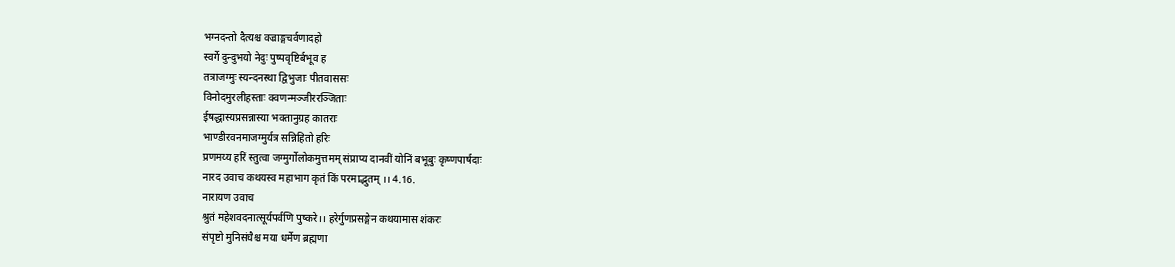भग्नदन्तो दैत्यश्च वज्राङ्गचर्वणादहो
स्वर्गे दुन्दुभयो नेदुः पुष्पवृष्टिर्बभूव ह
तत्राजग्मुः स्यन्दनस्था द्विभुजाः पीतवाससः
विनोदमुरलीहस्ताः क्वणन्मञ्जीररञ्जिताः
ईषद्धास्यप्रसन्नास्या भक्तानुग्रह कातराः
भाण्डीरवनमाजग्मुर्यत्र सन्निहितो हरिः
प्रणमय्य हरिं स्तुत्वा जग्मुर्गोलोकमुत्तमम् संप्राप्य दानवीं योनिं बभूबुः कृष्णपार्षदाः
नारद उवाच कथयस्व महाभाग कृतं किं परमाद्भुतम् ।। 4.16.
नारायण उवाच
श्रुतं महेशवदनात्सूर्यपर्वणि पुष्करे।। हरेर्गुणप्रसङ्गेन कथयामास शंकरः
संपृष्टो मुनिसंघैश्च मया धर्मेण ब्रह्मणा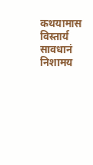कथयामास विस्तार्य सावधानं निशामय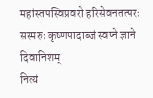महांस्तपस्विप्रवरो हरिसेवनतत्परः
सस्मरुः कृष्णपादाब्जं स्वप्ने ज्ञाने दिवानिशम्
नित्यं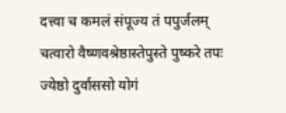दत्त्वा च कमलं संपूज्य तं पपुर्जलम्
चत्वारो वैष्णवश्रेष्ठास्तेपुस्ते पुष्करे तपः
ज्येष्ठो दुर्वाससो योगं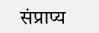संप्राप्य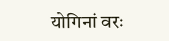योगिनां वरः